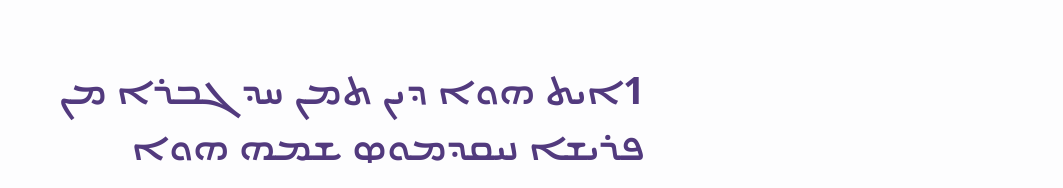1ܐܝܬ ܗܘܐ ܕܝܢ ܬܡܢ ܚܕ ܓܒܪܐ ܡܢ ܦܪܝܫܐ ܢܝܩܕܡܘܤ ܫܡܗ ܗܘܐ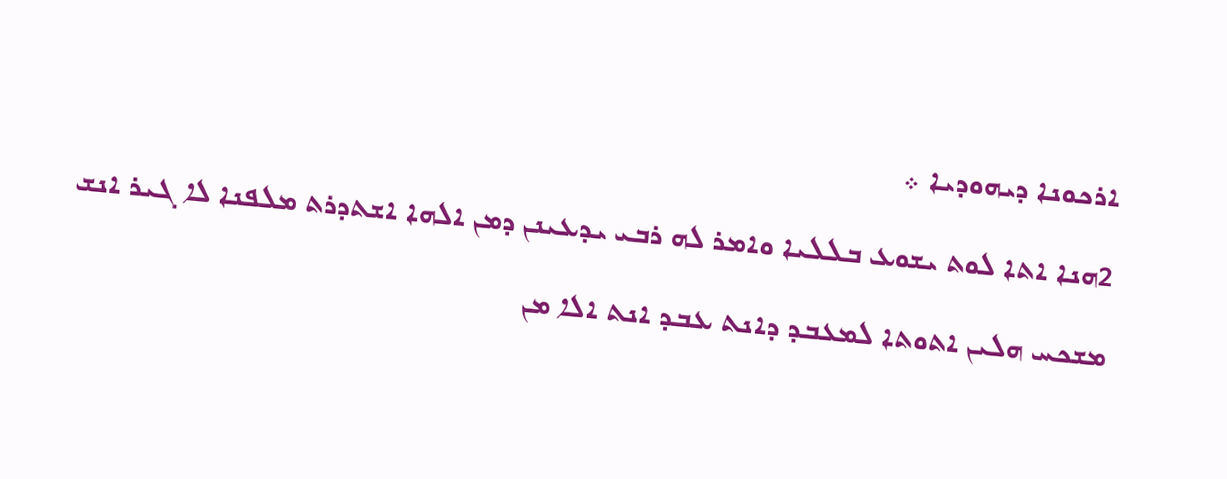ܐܪܟܘܢܐ ܕܝܗܘܕܝܐ ܀
2ܗܢܐ ܐܬܐ ܠܘܬ ܝܫܘܥ ܒܠܠܝܐ ܘܐܡܪ ܠܗ ܪܒܝ ܝܕܥܝܢܢ ܕܡܢ ܐܠܗܐ ܐܫܬܕܪܬ ܡܠܦܢܐ ܠܐ ܓܝܪ ܐܢܫ ܡܫܟܚ ܗܠܝܢ ܐܬܘܬܐ ܠܡܥܒܕ ܕܐܢܬ ܥܒܕ ܐܢܬ ܐܠܐ ܡܢ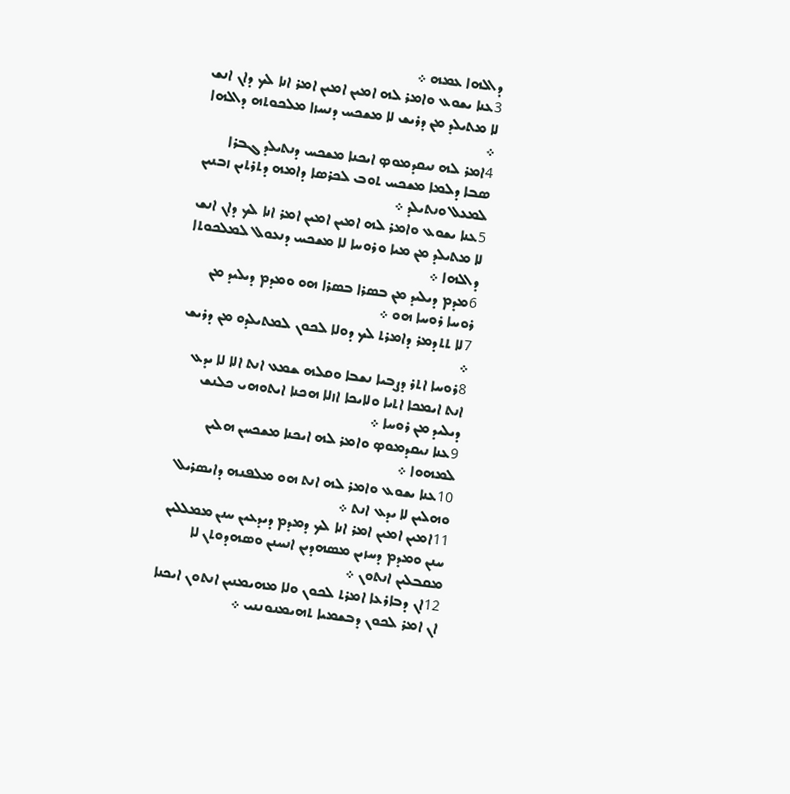ܕܐܠܗܐ ܥܡܗ ܀
3ܥܢܐ ܝܫܘܥ ܘܐܡܪ ܠܗ ܐܡܝܢ ܐܡܝܢ ܐܡܪ ܐܢܐ ܠܟ ܕܐܢ ܐܢܫ ܠܐ ܡܬܝܠܕ ܡܢ ܕܪܝܫ ܠܐ ܡܫܟܚ ܕܢܚܙܐ ܡܠܟܘܬܗ ܕܐܠܗܐ ܀
4ܐܡܪ ܠܗ ܢܝܩܕܡܘܤ ܐܝܟܢܐ ܡܫܟܚ ܕܢܬܝܠܕ ܓܒܪܐ ܤܒܐ ܕܠܡܐ ܡܫܟܚ ܬܘܒ ܠܟܪܤܐ ܕܐܡܗ ܕܬܪܬܝܢ ܙܒܢܝܢ ܠܡܥܠ ܘܢܬܝܠܕ ܀
5ܥܢܐ ܝܫܘܥ ܘܐܡܪ ܠܗ ܐܡܝܢ ܐܡܝܢ ܐܡܪ ܐܢܐ ܠܟ ܕܐܢ ܐܢܫ ܠܐ ܡܬܝܠܕ ܡܢ ܡܝܐ ܘܪܘܚܐ ܠܐ ܡܫܟܚ ܕܢܥܘܠ ܠܡܠܟܘܬܐ ܕܐܠܗܐ ܀
6ܡܕܡ ܕܝܠܝܕ ܡܢ ܒܤܪܐ ܒܤܪܐ ܗܘ ܘܡܕܡ ܕܝܠܝܕ ܡܢ ܪܘܚܐ ܪܘܚܐ ܗܘ ܀
7ܠܐ ܬܬܕܡܪ ܕܐܡܪܬ ܠܟ ܕܘܠܐ ܠܟܘܢ ܠܡܬܝܠܕܘ ܡܢ ܕܪܝܫ ܀
8ܪܘܚܐ ܐܬܪ ܕܨܒܝܐ ܢܫܒܐ ܘܩܠܗ ܫܡܥ ܐܢܬ ܐܠܐ ܠܐ ܝܕܥ ܐܢܬ ܐܝܡܟܐ ܐܬܝܐ ܘܠܐܝܟܐ ܐܙܠܐ ܗܟܢܐ ܐܝܬܘܗܝ ܟܠܢܫ ܕܝܠܝܕ ܡܢ ܪܘܚܐ ܀
9ܥܢܐ ܢܝܩܕܡܘܤ ܘܐܡܪ ܠܗ ܐܝܟܢܐ ܡܫܟܚܢ ܗܠܝܢ ܠܡܗܘܐ ܀
10ܥܢܐ ܝܫܘܥ ܘܐܡܪ ܠܗ ܐܢܬ ܗܘ ܡܠܦܢܗ ܕܐܝܤܪܝܠ ܘܗܠܝܢ ܠܐ ܝܕܥ ܐܢܬ ܀
11ܐܡܝܢ ܐܡܝܢ ܐܡܪ ܐܢܐ ܠܟ ܕܡܕܡ ܕܝܕܥܝܢ ܚܢܢ ܡܡܠܠܝܢ ܚܢܢ ܘܡܕܡ ܕܚܙܝܢ ܡܤܗܕܝܢ ܐܢܚܢܢ ܘܤܗܕܘܬܢ ܠܐ ܡܩܒܠܝܢ ܐܢܬܘܢ ܀
12ܐܢ ܕܒܐܪܥܐ ܐܡܪܬ ܠܟܘܢ ܘܠܐ ܡܗܝܡܢܝܢ ܐܢܬܘܢ ܐܝܟܢܐ ܐܢ ܐܡܪ ܠܟܘܢ ܕܒܫܡܝܐ ܬܗܝܡܢܘܢܢܝ ܀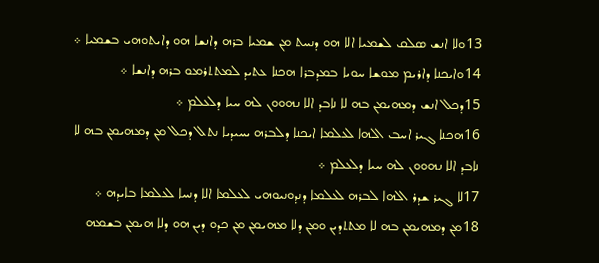13ܘܠܐ ܐܢܫ ܤܠܩ ܠܫܡܝܐ ܐܠܐ ܗܘ ܕܢܚܬ ܡܢ ܫܡܝܐ ܒܪܗ ܕܐܢܫܐ ܗܘ ܕܐܝܬܘܗܝ ܒܫܡܝܐ ܀
14ܘܐܝܟܢܐ ܕܐܪܝܡ ܡܘܫܐ ܚܘܝܐ ܒܡܕܒܪܐ ܗܟܢܐ ܥܬܝܕ ܠܡܬܬܪܡܘ ܒܪܗ ܕܐܢܫܐ ܀
15ܕܟܠ ܐܢܫ ܕܡܗܝܡܢ ܒܗ ܠܐ ܢܐܒܕ ܐܠܐ ܢܗܘܘܢ ܠܗ ܚܝܐ ܕܠܥܠܡ ܀
16ܗܟܢܐ ܓܝܪ ܐܚܒ ܐܠܗܐ ܠܥܠܡܐ ܐܝܟܢܐ ܕܠܒܪܗ ܝܚܝܕܝܐ ܢܬܠ ܕܟܠ ܡܢ ܕܡܗܝܡܢ ܒܗ ܠܐ ܢܐܒܕ ܐܠܐ ܢܗܘܘܢ ܠܗ ܚܝܐ ܕܠܥܠܡ ܀
17ܠܐ ܓܝܪ ܫܕܪ ܐܠܗܐ ܠܒܪܗ ܠܥܠܡܐ ܕܢܕܘܢܝܘܗܝ ܠܥܠܡܐ ܐܠܐ ܕܢܚܐ ܠܥܠܡܐ ܒܐܝܕܗ ܀
18ܡܢ ܕܡܗܝܡܢ ܒܗ ܠܐ ܡܬܬܕܝܢ ܘܡܢ ܕܠܐ ܡܗܝܡܢ ܡܢ ܟܕܘ ܕܝܢ ܗܘ ܕܠܐ ܗܝܡܢ ܒܫܡܗ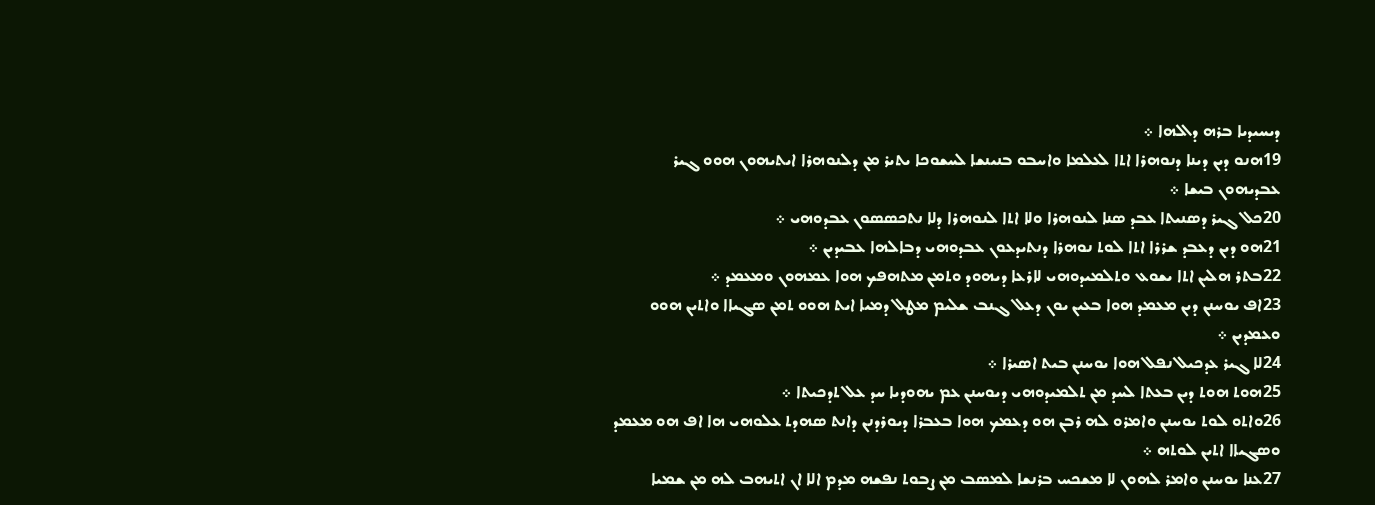ܕܝܚܝܕܝܐ ܒܪܗ ܕܐܠܗܐ ܀
19ܗܢܘ ܕܝܢ ܕܝܢܐ ܕܢܘܗܪܐ ܐܬܐ ܠܥܠܡܐ ܘܐܚܒܘ ܒܢܝܢܫܐ ܠܚܫܘܟܐ ܝܬܝܪ ܡܢ ܕܠܢܘܗܪܐ ܐܝܬܝܗܘܢ ܗܘܘ ܓܝܪ ܥܒܕܝܗܘܢ ܒܝܫܐ ܀
20ܟܠ ܓܝܪ ܕܤܢܝܬܐ ܥܒܕ ܤܢܐ ܠܢܘܗܪܐ ܘܠܐ ܐܬܐ ܠܢܘܗܪܐ ܕܠܐ ܢܬܟܤܤܘܢ ܥܒܕܘܗܝ ܀
21ܗܘ ܕܝܢ ܕܥܒܕ ܫܪܪܐ ܐܬܐ ܠܘܬ ܢܘܗܪܐ ܕܢܬܝܕܥܘܢ ܥܒܕܘܗܝ ܕܒܐܠܗܐ ܥܒܝܕܝܢ ܀
22ܒܬܪ ܗܠܝܢ ܐܬܐ ܝܫܘܥ ܘܬܠܡܝܕܘܗܝ ܠܐܪܥܐ ܕܝܗܘܕ ܘܬܡܢ ܡܬܗܦܟ ܗܘܐ ܥܡܗܘܢ ܘܡܥܡܕ ܀
23ܐܦ ܝܘܚܢܢ ܕܝܢ ܡܥܡܕ ܗܘܐ ܒܥܝܢ ܝܘܢ ܕܥܠ ܓܢܒ ܫܠܝܡ ܡܛܠ ܕܡܝܐ ܐܝܬ ܗܘܘ ܬܡܢ ܤܓܝܐܐ ܘܐܬܝܢ ܗܘܘ ܘܥܡܕܝܢ ܀
24ܠܐ ܓܝܪ ܥܕܟܝܠ ܢܦܠ ܗܘܐ ܝܘܚܢܢ ܒܝܬ ܐܤܝܪܐ ܀
25ܗܘܬ ܗܘܬ ܕܝܢ ܒܥܬܐ ܠܚܕ ܡܢ ܬܠܡܝܕܘܗܝ ܕܝܘܚܢܢ ܥܡ ܝܗܘܕܝܐ ܚܕ ܥܠ ܬܕܟܝܬܐ ܀
26ܘܐܬܘ ܠܘܬ ܝܘܚܢܢ ܘܐܡܪܘ ܠܗ ܪܒܢ ܗܘ ܕܥܡܟ ܗܘܐ ܒܥܒܪܐ ܕܝܘܪܕܢܢ ܕܐܢܬ ܤܗܕܬ ܥܠܘܗܝ ܗܐ ܐܦ ܗܘ ܡܥܡܕ ܘܤܓܝܐܐ ܐܬܝܢ ܠܘܬܗ ܀
27ܥܢܐ ܝܘܚܢܢ ܘܐܡܪ ܠܗܘܢ ܠܐ ܡܫܟܚ ܒܪܢܫܐ ܠܡܤܒ ܡܢ ܨܒܘܬ ܢܦܫܗ ܡܕܡ ܐܠܐ ܐܢ ܐܬܝܗܒ ܠܗ ܡܢ ܫܡܝܐ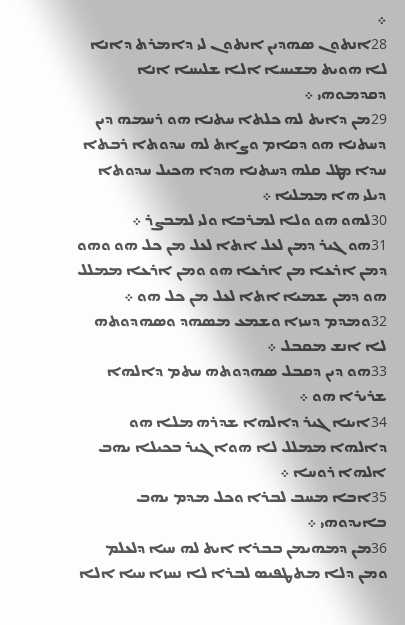܀
28ܐܢܬܘܢ ܤܗܕܝܢ ܐܢܬܘܢ ܠܝ ܕܐܡܪܬ ܕܐܢܐ ܠܐ ܗܘܝܬ ܡܫܝܚܐ ܐܠܐ ܫܠܝܚܐ ܐܢܐ ܕܩܕܡܘܗܝ ܀
29ܡܢ ܕܐܝܬ ܠܗ ܟܠܬܐ ܚܬܢܐ ܗܘ ܪܚܡܗ ܕܝܢ ܕܚܬܢܐ ܗܘ ܕܩܐܡ ܘܨܐܬ ܠܗ ܚܕܘܬܐ ܪܒܬܐ ܚܕܐ ܡܛܠ ܩܠܗ ܕܚܬܢܐ ܗܕܐ ܗܟܝܠ ܚܕܘܬܐ ܕܝܠܝ ܗܐ ܡܡܠܝܐ ܀
30ܠܗܘ ܗܘ ܘܠܐ ܠܡܪܒܐ ܘܠܝ ܠܡܒܨܪ ܀
31ܗܘ ܓܝܪ ܕܡܢ ܠܥܠ ܐܬܐ ܠܥܠ ܡܢ ܟܠ ܗܘ ܘܗܘ ܕܡܢ ܐܪܥܐ ܡܢ ܐܪܥܐ ܗܘ ܘܡܢ ܐܪܥܐ ܡܡܠܠ ܗܘ ܕܡܢ ܫܡܝܐ ܐܬܐ ܠܥܠ ܡܢ ܟܠ ܗܘ ܀
32ܘܡܕܡ ܕܚܙܐ ܘܫܡܥ ܡܤܗܕ ܘܤܗܕܘܬܗ ܠܐ ܐܢܫ ܡܩܒܠ ܀
33ܗܘ ܕܝܢ ܕܩܒܠ ܤܗܕܘܬܗ ܚܬܡ ܕܐܠܗܐ ܫܪܝܪܐ ܗܘ ܀
34ܐܝܢܐ ܓܝܪ ܕܐܠܗܐ ܫܕܪܗ ܡܠܐ ܗܘ ܕܐܠܗܐ ܡܡܠܠ ܠܐ ܗܘܐ ܓܝܪ ܒܟܝܠܐ ܝܗܒ ܐܠܗܐ ܪܘܚܐ ܀
35ܐܒܐ ܡܚܒ ܠܒܪܐ ܘܟܠ ܡܕܡ ܝܗܒ ܒܐܝܕܘܗܝ ܀
36ܡܢ ܕܡܗܝܡܢ ܒܒܪܐ ܐܝܬ ܠܗ ܚܝܐ ܕܠܥܠܡ ܘܡܢ ܕܠܐ ܡܬܛܦܝܤ ܠܒܪܐ ܠܐ ܢܚܙܐ ܚܝܐ ܐܠܐ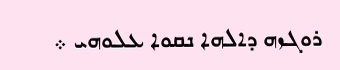ܪܘܓܙܗ ܕܐܠܗܐ ܢܩܘܐ ܥܠܘܗܝ ܀